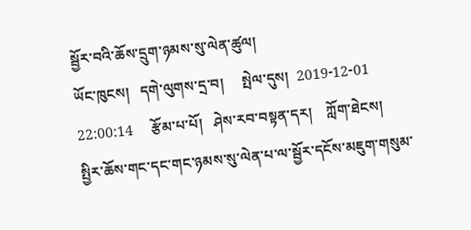སྦྱོར་བའི་ཆོས་དྲུག་ཉམས་སུ་ལེན་ཚུལ།
ཡོང་ཁུངས།   དགེ་ལུགས་དྲ་བ།     སྤེལ་དུས།  2019-12-01 22:00:14     རྩོམ་པ་པོ།   ཤེས་རབ་བསྟན་དར།    ཀློག་ཐེངས།
སྤྱིར་ཆོས་གང་དང་གང་ཉམས་སུ་ལེན་པ་ལ་སྦྱོར་དངོས་མཇུག་གསུམ་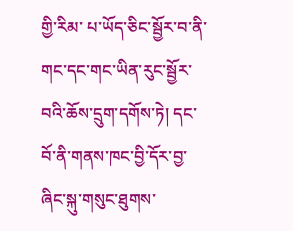གྱི་རིམ་ པ་ཡོད་ཅིང་སྦྱོར་བ་ནི་གང་དང་གང་ཡིན་རུང་སྦྱོར་བའི་ཆོས་དྲུག་དགོས་ཏེ། དང་བོ་ནི་གནས་ཁང་བྱི་དོར་བྱ་ཞིང་སྐུ་གསུང་ཐུགས་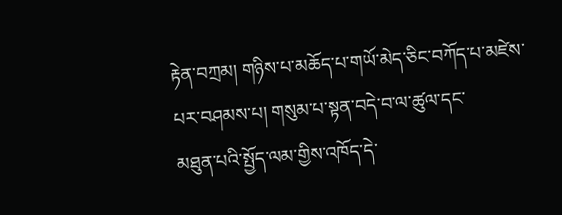རྟེན་བཀྲམ། གཉིས་པ་མཆོད་པ་གཡོ་མེད་ཅིང་བཀོད་པ་མཛེས་པར་བཤམས་པ། གསུམ་པ་སྟན་བདེ་བ་ལ་ཚུལ་དང་         མཐུན་པའི་སྤྱོད་ལམ་གྱིས་འཁོད་དེ་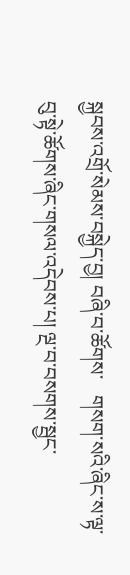སྐྱབས་འགྲོ་སེམས་བསྐྱེད་བྱ། བཞི་བ་ཚོགས་   གསག་སའི་ཞིང་ས་ལྟ་བུ་སྟེ་ཚོགས་ཞིང་གསལ་འདེབས་པ། ལྔ་བ་བསགས་སྦྱང་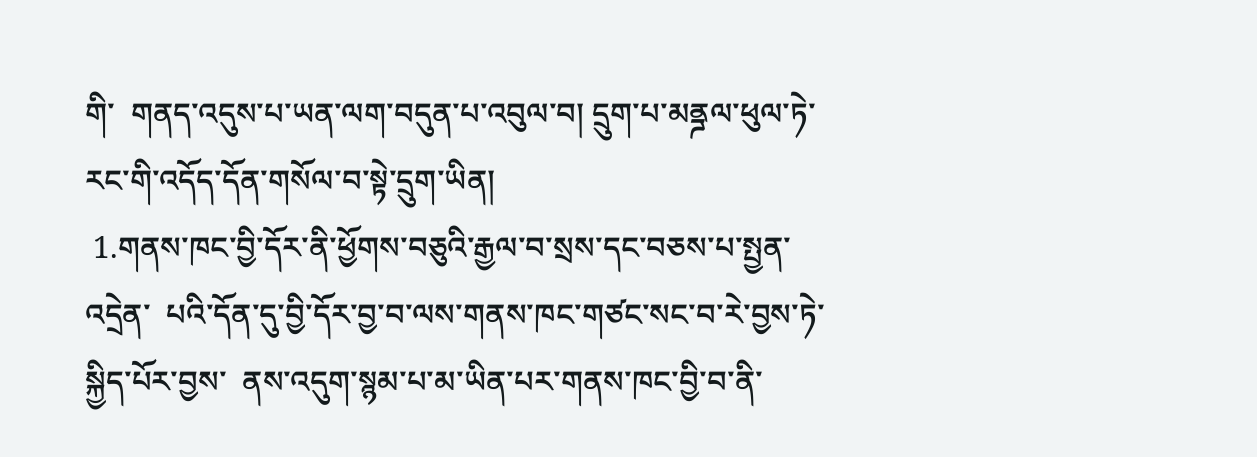གི་  གནད་འདུས་པ་ཡན་ལག་བདུན་པ་འབུལ་བ། དྲུག་པ་མནྜལ་ཕུལ་ཏེ་རང་གི་འདོད་དོན་གསོལ་བ་སྟེ་དྲུག་ཡིན།
 1.གནས་ཁང་བྱི་དོར་ནི་ཕྱོགས་བཅུའི་རྒྱལ་བ་སྲས་དང་བཅས་པ་སྤྱན་འདྲེན་  པའི་དོན་དུ་བྱི་དོར་བྱ་བ་ལས་གནས་ཁང་གཙང་སང་བ་རེ་བྱས་ཏེ་སྐྱིད་པོར་བྱས་  ནས་འདུག་སྙམ་པ་མ་ཡིན་པར་གནས་ཁང་བྱི་བ་ནི་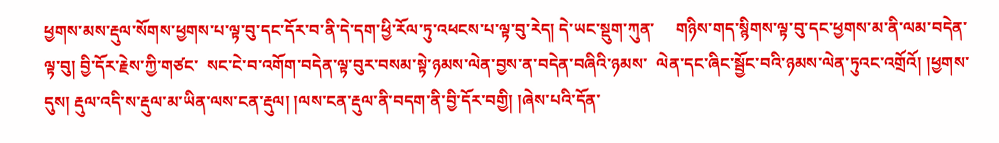ཕྱགས་མས་རྡུལ་སོགས་ཕྱགས་པ་ལྟ་བུ་དང་དོར་བ་ནི་དེ་དག་ཕྱི་རོལ་ཏུ་འཕངས་པ་ལྟ་བུ་རེད། དེ་ཡང་སྡུག་ཀུན་     གཉིས་གད་སྙིགས་ལྟ་བུ་དང་ཕྱགས་མ་ནི་ལམ་བདེན་ལྟ་བུ། བྱི་དོར་རྗེས་ཀྱི་གཙང་  སང་ངེ་བ་འགོག་བདེན་ལྟ་བུར་བསམ་སྟེ་ཉམས་ལེན་བྱས་ན་བདེན་བཞིའི་ཉམས་  ལེན་དང་ཞིང་སྦྱོང་བའི་ཉམས་ལེན་ཏུའང་འགྲོའོ། །ཕྱགས་དུས། རྡུལ་འདི་ས་རྡུལ་མ་ཡིན་ལས་ངན་རྡུལ། །ལས་ངན་རྡུལ་ནི་བདག་ནི་བྱི་དོར་བགྱི། །ཞེས་པའི་དོན་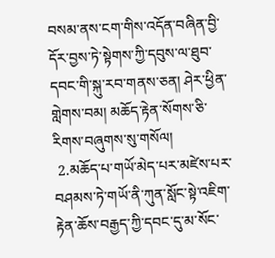བསམ་ནས་ངག་གིས་འདོན་བཞིན་བྱི་དོར་བྱས་ཏེ་སྟེགས་ཀྱི་དབུས་ལ་ཐུབ་དབང་གི་སྐུ་རབ་གནས་ཅན། ཤེར་ཕྱིན་གླེགས་བམ། མཆོད་རྟེན་སོགས་ཅི་རིགས་བཞུགས་སུ་གསོལ།
 2.མཆོད་པ་གཡོ་མེད་པར་མཛེས་པར་བཤམས་ཏེ་གཡོ་ནི་ཀུན་སློང་སྟེ་འཇིག་  རྟེན་ཆོས་བརྒྱད་ཀྱི་དབང་དུ་མ་སོང་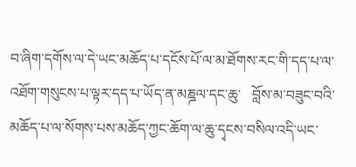བ་ཞིག་དགོས་ལ་དེ་ཡང་མཆོད་པ་དངོས་པོ་ལ་མ་ཐོགས་རང་གི་དད་པ་ལ་འཐོག་གསུངས་པ་ལྟར་དད་པ་ཡོད་ན་མཎྜལ་དང་ཆུ་   བློས་མ་བཟུང་བའི་མཆོད་པ་ལ་སོགས་པས་མཆོད་ཀྱང་ཆོག་ལ་ཆུ་དྭངས་བསིལ་འདི་ཡང་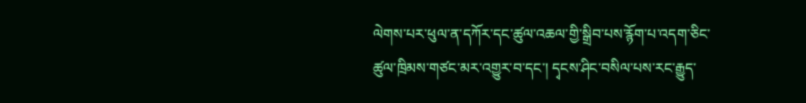ལེགས་པར་ཕུལ་ན་དཀོར་དང་ཚུལ་འཆལ་གྱི་སྒྲིབ་པས་རྙོག་པ་འདག་ཅིང་ཚུལ་ཁྲིམས་གཙང་མར་འགྱུར་བ་དང་། དྭངས་ཤིང་བསིལ་པས་རང་རྒྱུད་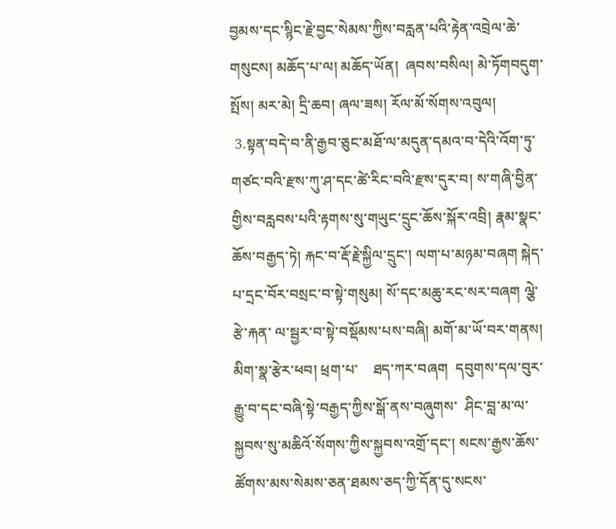བྱམས་དང་སྙིང་རྗེ་བྱང་སེམས་ཀྱིས་བརླན་པའི་རྟེན་འབྲེལ་ཆེ་གསུངས། མཆོད་པ་ལ། མཆོད་ཡོན།  ཞབས་བསིལ། མེ་ཏོགབདུག་སྤོས། མར་མེ། དྲི་ཆབ། ཞལ་ཟས། རོལ་མོ་སོགས་འབུལ།
 3.སྟན་བདེ་བ་ནི་རྒྱབ་ཅུང་མཐོ་ལ་མདུན་དམའ་བ་དེའི་འོག་ཏུ་གཙང་བའི་རྫས་ཀུ་ཤ་དང་ཚེ་རིང་བའི་རྫས་དུར་བ། ས་གཞི་བྱིན་གྱིས་བརླབས་པའི་རྟགས་སུ་གཡུང་དྲུང་ཆོས་སྐོར་འབྲི། རྣམ་སྣང་ཆོས་བརྒྱད་ཏེ། རྐང་བ་རྡོ་རྗེ་སྐྱིལ་དྲུང་། ལག་པ་མཉམ་བཞག སྐེད་པ་དྲང་བོར་བསྲང་བ་སྟེ་གསུམ། སོ་དང་མཆུ་རང་སར་བཞག ལྕེ་རྩེ་རྐན་ ལ་སྦྱར་བ་སྟེ་བསྡོམས་པས་བཞི། མགོ་མ་ཡོ་བར་གནས། མིག་སྣ་རྩེར་ཕབ། ཕྲག་པ་    ཐད་ཀར་བཞག  དབུགས་དལ་བུར་རྒྱུ་བ་དང་བཞི་སྟེ་བརྒྱད་ཀྱིས་སྒོ་ནས་བཞུགས་  ཤིང་བླ་མ་ལ་སྐྱབས་སུ་མཆིའོ་སོགས་ཀྱིས་སྐྱབས་འགྲོ་དང་། སངས་རྒྱས་ཆོས་ཚོགས་མས་སེམས་ཅན་ཐམས་ཅད་ཀྱི་དོན་དུ་སངས་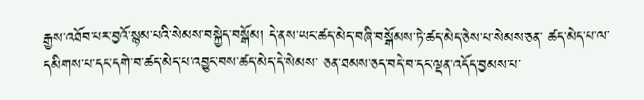རྒྱས་འཐོབ་པར་བྱའོ་སྙམ་པའི་སེམས་བསྐྱེད་བསྒོམ། དེ་ནས་ཡང་ཚད་མེད་བཞི་བསྒོམས་ཏེ་ཚད་མེད་ཅེས་པ་སེམས་ཅན་ ཚད་མེད་པ་ལ་དམིགས་པ་དང་དགེ་བ་ཚད་མེད་པ་འབྱུང་བས་ཚད་མེད་དེ་སེམས་ ཅན་ཐམས་ཅད་བདེ་བ་དང་ལྡན་འདོད་བྱམས་པ་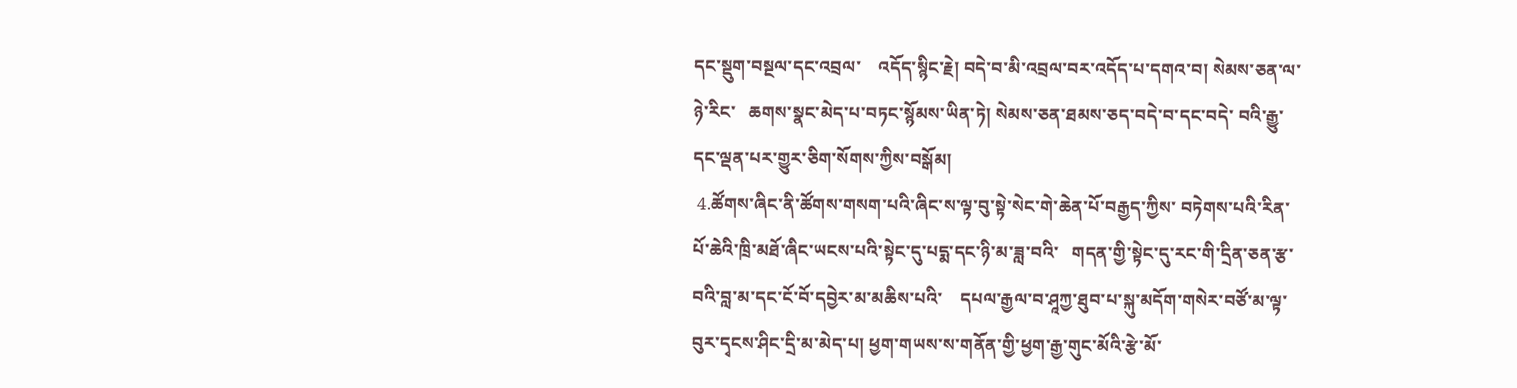དང་སྡུག་བསྔལ་དང་འབྲལ་    འདོད་སྙིང་རྗེ། བདེ་བ་མི་འབྲལ་བར་འདོད་པ་དགའ་བ། སེམས་ཅན་ལ་ཉེ་རིང་   ཆགས་སྣང་མེད་པ་བཏང་སྙོམས་ཡིན་ཏེ། སེམས་ཅན་ཐམས་ཅད་བདེ་བ་དང་བདེ་ བའི་རྒྱུ་དང་ལྡན་པར་གྱུར་ཅིག་སོགས་ཀྱིས་བསྒོམ།
 4.ཚོགས་ཞིང་ནི་ཚོགས་གསག་པའི་ཞིང་ས་ལྟ་བུ་སྟེ་སེང་གེ་ཆེན་པོ་བརྒྱད་ཀྱིས་ བཏེགས་པའི་རིན་པོ་ཆེའི་ཁྲི་མཐོ་ཞིང་ཡངས་པའི་སྟེང་དུ་པདྨ་དང་ཉི་མ་ཟླ་བའི་   གདན་གྱི་སྟེང་དུ་རང་གི་དྲིན་ཅན་རྩ་བའི་བླ་མ་དང་ངོ་བོ་དབྱེར་མ་མཆིས་པའི་    དཔལ་རྒྱལ་བ་ཤཱཀྱ་ཐུབ་པ་སྐུ་མདོག་གསེར་བཙོ་མ་ལྟ་བུར་དྭངས་ཤིང་དྲི་མ་མེད་པ། ཕྱག་གཡས་ས་གནོན་གྱི་ཕྱག་རྒྱ་གུང་མོའི་རྩེ་མོ་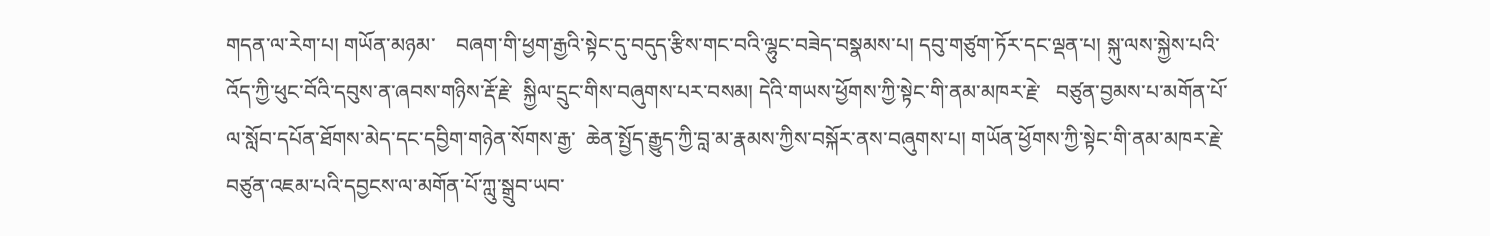གདན་ལ་རེག་པ། གཡོན་མཉམ་    བཞག་གི་ཕྱག་རྒྱའི་སྟེང་དུ་བདུད་རྩིས་གང་བའི་ལྷུང་བཟེད་བསྣམས་པ། དབུ་གཙུག་ཏོར་དང་ལྡན་པ། སྐུ་ལས་སྐྱེས་པའི་འོད་ཀྱི་ཕུང་བོའི་དབུས་ན་ཞབས་གཉིས་རྡོ་རྗེ་  སྐྱིལ་དྲུང་གིས་བཞུགས་པར་བསམ། དེའི་གཡས་ཕྱོགས་ཀྱི་སྟེང་གི་ནམ་མཁར་རྗེ་   བཙུན་བྱམས་པ་མགོན་པོ་ལ་སློབ་དཔོན་ཐོགས་མེད་དང་དབྱིག་གཉེན་སོགས་རྒྱ་  ཆེན་སྤྱོད་རྒྱུད་ཀྱི་བླ་མ་རྣམས་ཀྱིས་བསྐོར་ནས་བཞུགས་པ། གཡོན་ཕྱོགས་ཀྱི་སྟེང་གི་ནམ་མཁར་རྗེ་བཙུན་འཇམ་པའི་དབྱངས་ལ་མགོན་པོ་ཀླུ་སྒྲུབ་ཡབ་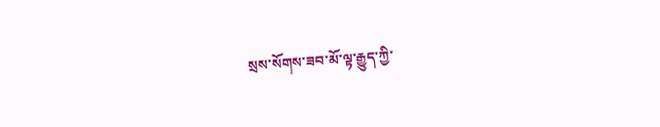སྲས་སོགས་ཟབ་མོ་ལྟ་རྒྱུད་ཀྱི་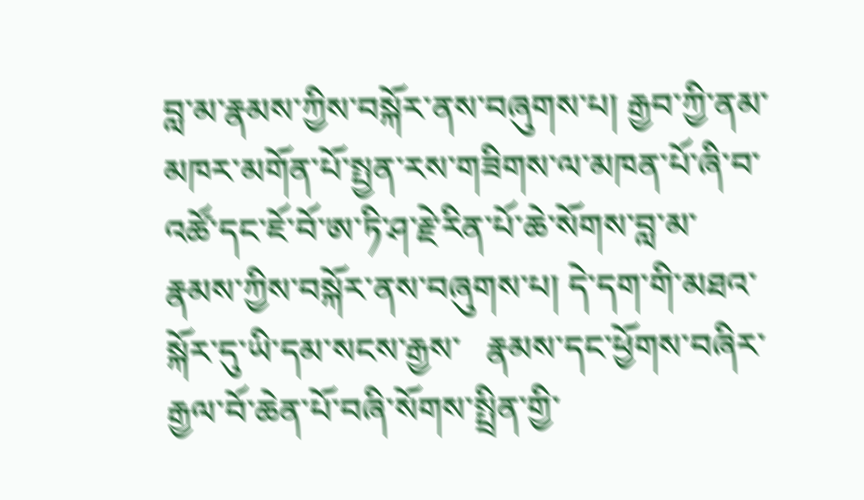བླ་མ་རྣམས་ཀྱིས་བསྐོར་ནས་བཞུགས་པ། རྒྱབ་ཀྱི་ནམ་མཁར་མགོན་པོ་སྤྱན་རས་གཟིགས་ལ་མཁན་པོ་ཞི་བ་འཚོ་དང་ཇོ་བོ་ཨ་ཏི་ཤ་རྗེ་རིན་པོ་ཆེ་སོགས་བླ་མ་རྣམས་ཀྱིས་བསྐོར་ནས་བཞུགས་པ། དེ་དག་གི་མཐའ་སྐོར་དུ་ཡི་དམ་སངས་རྒྱས་   རྣམས་དང་ཕྱོགས་བཞིར་རྒྱལ་བོ་ཆེན་པོ་བཞི་སོགས་སྤྲིན་གྱི་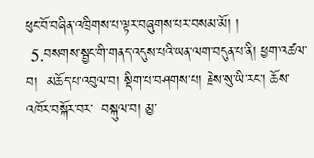ཕུང་བོ་བཞིན་འཁྲིགས་པ་ལྟར་བཞུགས་པར་བསམ་མོ། །
 5.བསགས་སྦྱང་གི་གནད་འདུས་པའི་ཡན་ལག་བདུན་པ་ནི། ཕྱག་འཚལ་བ།  མཆོད་པ་འབུལ་བ། སྡིག་པ་བཤགས་པ། རྗེས་སུ་ཡི་རང་། ཆོས་འཁོར་བསྐོར་བར་  བསྐུལ་བ། མྱ་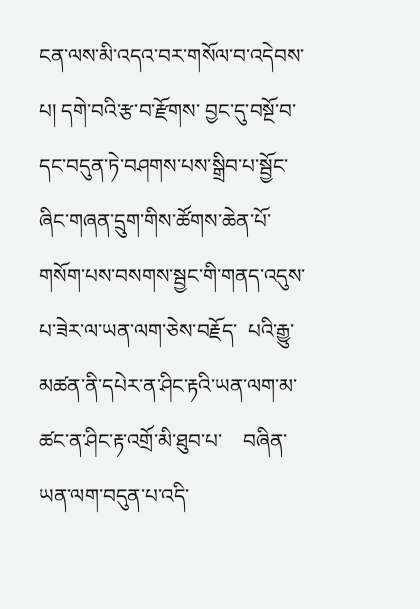ངན་ལས་མི་འདའ་བར་གསོལ་བ་འདེབས་པ། དགེ་བའི་རྩ་བ་རྫོགས་ བྱང་དུ་བསྔོ་བ་དང་བདུན་ཏེ་བཤགས་པས་སྒྲིབ་པ་སྦྱོང་ཞིང་གཞན་དྲུག་གིས་ཚོགས་ཆེན་པོ་གསོག་པས་བསགས་སྦྱང་གི་གནད་འདུས་པ་ཟེར་ལ་ཡན་ལག་ཅེས་བརྗོད་  པའི་རྒྱུ་མཚན་ནི་དཔེར་ན་ཤིང་རྟའི་ཡན་ལག་མ་ཚང་ན་ཤིང་རྟ་འགྲོ་མི་ཐུབ་པ་    བཞིན་ཡན་ལག་བདུན་པ་འདི་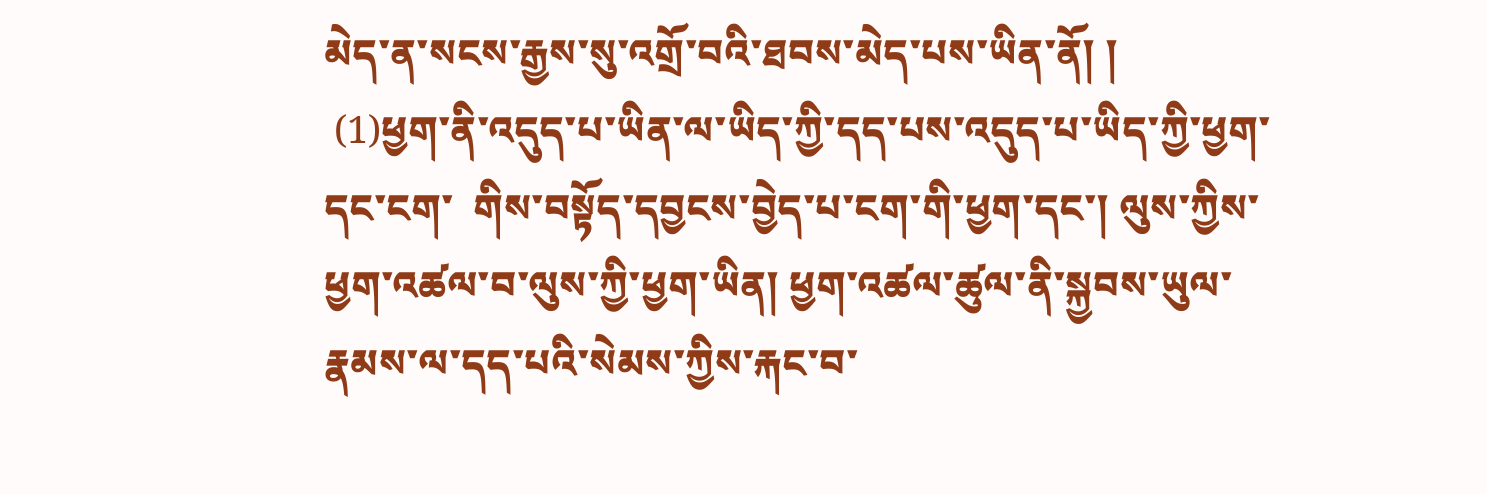མེད་ན་སངས་རྒྱས་སུ་འགྲོ་བའི་ཐབས་མེད་པས་ཡིན་ནོ། །
 (1)ཕྱག་ནི་འདུད་པ་ཡིན་ལ་ཡིད་ཀྱི་དད་པས་འདུད་པ་ཡིད་ཀྱི་ཕྱག་དང་ངག་  གིས་བསྟོད་དབྱངས་བྱེད་པ་ངག་གི་ཕྱག་དང་། ལུས་ཀྱིས་ཕྱག་འཚལ་བ་ལུས་ཀྱི་ཕྱག་ཡིན། ཕྱག་འཚལ་ཚུལ་ནི་སྐྱབས་ཡུལ་རྣམས་ལ་དད་པའི་སེམས་ཀྱིས་རྐང་བ་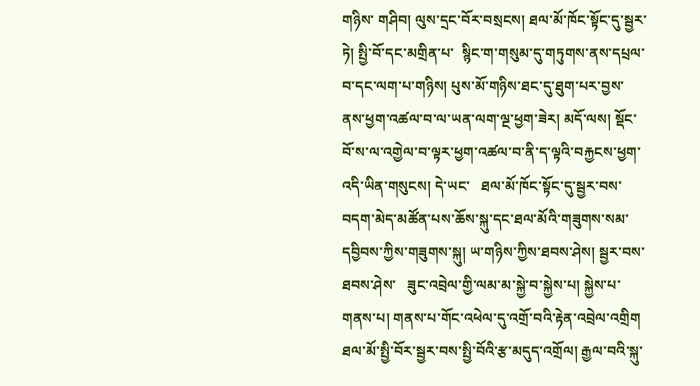གཉིས་ གཤིབ། ལུས་དྲང་བོར་བསྲངས། ཐལ་མོ་ཁོང་སྟོང་དུ་སྦྱར་ཏེ། སྤྱི་བོ་དང་མགྲིན་པ་  སྙིང་ག་གསུམ་དུ་གཏུགས་ནས་དཔྲལ་བ་དང་ལག་པ་གཉིས། པུས་མོ་གཉིས་ཐང་དུ་ཐུག་པར་བྱས་ནས་ཕྱག་འཚལ་བ་ལ་ཡན་ལག་ལྔ་ཕྱག་ཟེར། མདོ་ལས། སྡོང་བོ་ས་ལ་འགྱེལ་བ་ལྟར་ཕྱག་འཚལ་བ་ནི་ད་ལྟའི་བརྐྱངས་ཕྱག་འདི་ཡིན་གསུངས། དེ་ཡང་   ཐལ་མོ་ཁོང་སྟོང་དུ་སྦྱར་བས་བདག་མེད་མཚོན་པས་ཆོས་སྐུ་དང་ཐལ་མོའི་གཟུགས་སམ་དབྱིབས་ཀྱིས་གཟུགས་སྐུ། ཡ་གཉིས་ཀྱིས་ཐབས་ཤེས། སྦྱར་བས་ཐབས་ཤེས་   ཟུང་འབྲེལ་གྱི་ལམ་མ་སྐྱེ་བ་སྐྱེས་པ། སྐྱེས་པ་གནས་པ། གནས་པ་གོང་འཕེལ་དུ་འགྲོ་བའི་རྟེན་འབྲེལ་འགྲིག ཐལ་མོ་སྤྱི་བོར་སྦྱར་བས་སྤྱི་བོའི་རྩ་མདུད་འགྲོལ། རྒྱལ་བའི་སྐུ་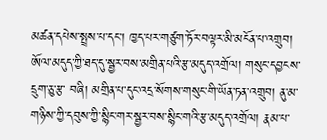མཚན་དཔེས་སྤྲས་པ་དང་། ཁྱད་པར་གཙུག་ཏོར་བལྟར་མི་མངོན་པ་འགྲུབ། ཨོལ་མདུད་ཀྱི་ཐད་དུ་སྦྱར་བས་མགྲིན་པའི་རྩ་མདུད་འགྲོལ། གསུང་དབྱངས་དྲུག་ཅུ་རྩ་ བཞི། མགྲིན་པ་དུང་འདྲ་སོགས་གསུང་གི་ཡོན་ཏན་འགྲུབ། ནུ་མ་གཉིས་ཀྱི་དབུས་ཀྱི་སྙིང་གར་སྦྱར་བས་སྙིང་གའི་རྩ་མདུད་འགྲོལ། རྣམ་པ་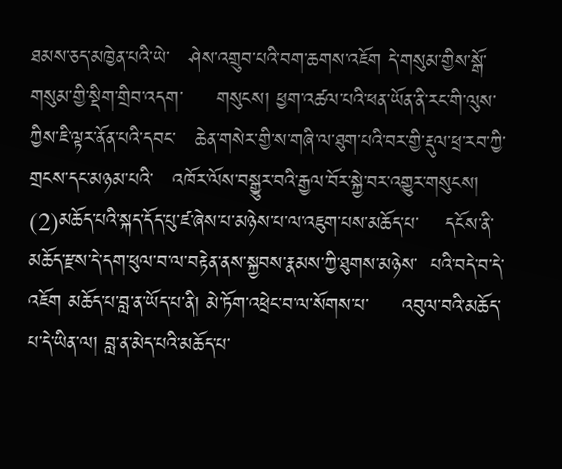ཐམས་ཅད་མཁྱེན་པའི་ཡེ་   ཤེས་འགྲུབ་པའི་བག་ཆགས་འཇོག དེ་གསུམ་གྱིས་སྒོ་གསུམ་གྱི་སྡིག་གྲིབ་འདག་     གསུངས། ཕྱག་འཚལ་པའི་ཕན་ཡོན་ནི་རང་གི་ལུས་ཀྱིས་ཇི་ལྟར་ནོན་པའི་དབང་   ཆེན་གསེར་གྱི་ས་གཞི་ལ་ཐུག་པའི་བར་གྱི་རྡུལ་ཕྲ་རབ་ཀྱི་གྲངས་དང་མཉམ་པའི་   འཁོར་ལོས་བསྒྱུར་བའི་རྒྱལ་བོར་སྐྱེ་བར་འགྱུར་གསུངས།
(2)མཆོད་པའི་སྐད་དོད་པུ་ཛ་ཞེས་པ་མཉེས་པ་ལ་འཇུག་པས་མཆོད་པ་    དངོས་ནི་མཆོད་རྫས་དེ་དག་ཕུལ་བ་ལ་བརྟེན་ནས་སྐྱབས་རྣམས་ཀྱི་ཐུགས་མཉེས་  པའི་བདེ་བ་དེ་འཇོག མཆོད་པ་བླ་ན་ཡོད་པ་ནི། མེ་ཏོག་འཕྲེང་བ་ལ་སོགས་པ་     འབུལ་བའི་མཆོད་པ་དེ་ཡིན་ལ། བླ་ན་མེད་པའི་མཆོད་པ་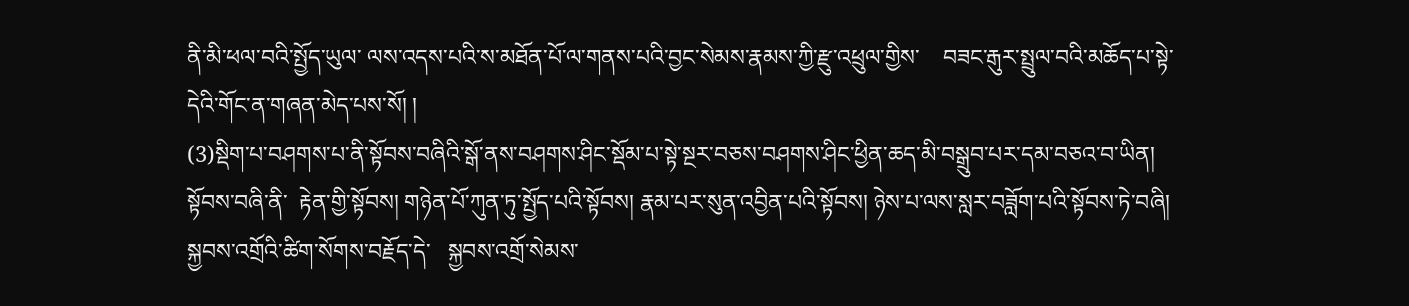ནི་མི་ཕལ་བའི་སྤྱོད་ཡུལ་ ལས་འདས་པའི་ས་མཐོན་པོ་ལ་གནས་པའི་བྱང་སེམས་རྣམས་ཀྱི་རྫུ་འཕྲུལ་གྱིས་    བཟང་རྒུར་སྤྲུལ་བའི་མཆོད་པ་སྟེ་དེའི་གོང་ན་གཞན་མེད་པས་སོ། །
(3)སྡིག་པ་བཤགས་པ་ནི་སྟོབས་བཞིའི་སྒོ་ནས་བཤགས་ཤིང་སྡོམ་པ་སྟེ་སྔར་བཅས་བཤགས་ཤིང་ཕྱིན་ཆད་མི་བསྒྲུབ་པར་དམ་བཅའ་བ་ཡིན། སྟོབས་བཞི་ནི་  རྟེན་གྱི་སྟོབས། གཉེན་པོ་ཀུན་ཏུ་སྤྱོད་པའི་སྟོབས། རྣམ་པར་སུན་འབྱིན་པའི་སྟོབས། ཉེས་པ་ལས་སླར་བཟློག་པའི་སྟོབས་ཏེ་བཞི། སྐྱབས་འགྲོའི་ཚིག་སོགས་བརྗོད་དེ་   སྐྱབས་འགྲོ་སེམས་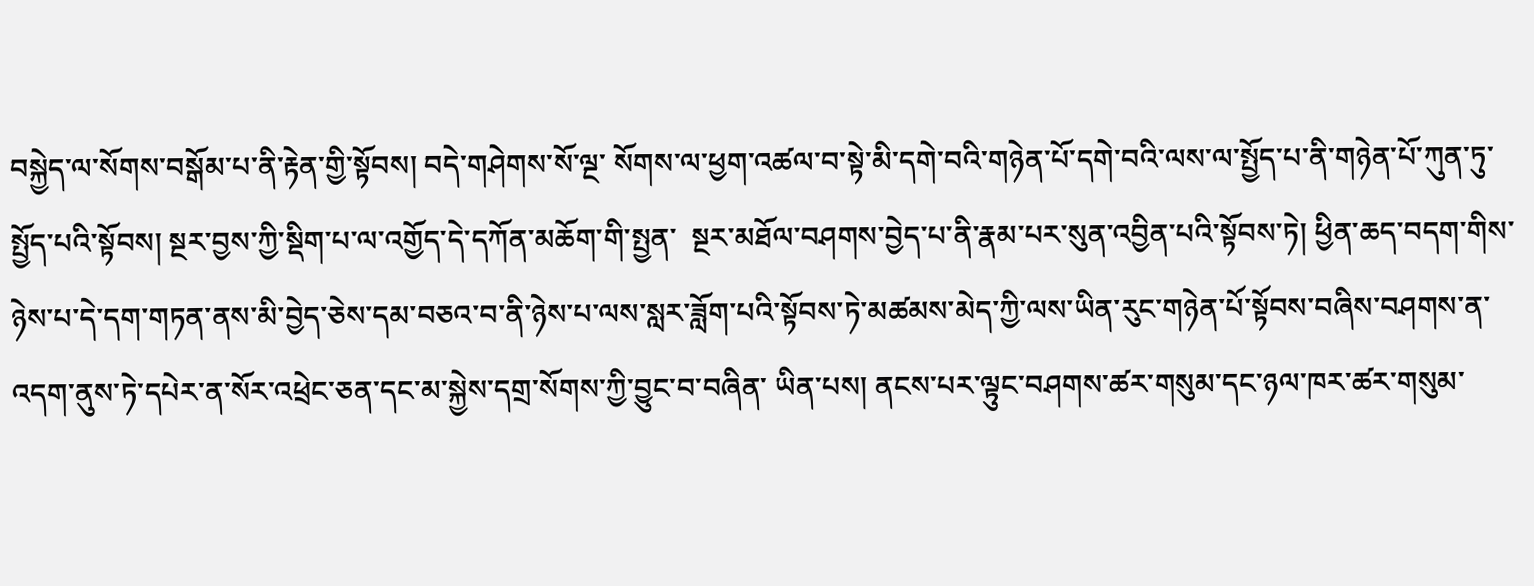བསྐྱེད་ལ་སོགས་བསྒོམ་པ་ནི་རྟེན་གྱི་སྟོབས། བདེ་གཤེགས་སོ་ལྔ་ སོགས་ལ་ཕྱག་འཚལ་བ་སྟེ་མི་དགེ་བའི་གཉེན་པོ་དགེ་བའི་ལས་ལ་སྤྱོད་པ་ནི་གཉེན་པོ་ཀུན་ཏུ་སྤྱོད་པའི་སྟོབས། སྔར་བྱས་ཀྱི་སྡིག་པ་ལ་འགྱོད་དེ་དཀོན་མཆོག་གི་སྤྱན་  སྔར་མཐོལ་བཤགས་བྱེད་པ་ནི་རྣམ་པར་སུན་འབྱིན་པའི་སྟོབས་ཏེ། ཕྱིན་ཆད་བདག་གིས་ཉེས་པ་དེ་དག་གཏན་ནས་མི་བྱེད་ཅེས་དམ་བཅའ་བ་ནི་ཉེས་པ་ལས་སླར་ཟློག་པའི་སྟོབས་ཏེ་མཚམས་མེད་ཀྱི་ལས་ཡིན་རུང་གཉེན་པོ་སྟོབས་བཞིས་བཤགས་ན་    འདག་ནུས་ཏེ་དཔེར་ན་སོར་འཕྲེང་ཅན་དང་མ་སྐྱེས་དགྲ་སོགས་ཀྱི་བྱུང་བ་བཞིན་ ཡིན་པས། ནངས་པར་ལྟུང་བཤགས་ཚར་གསུམ་དང་ཉལ་ཁར་ཚར་གསུམ་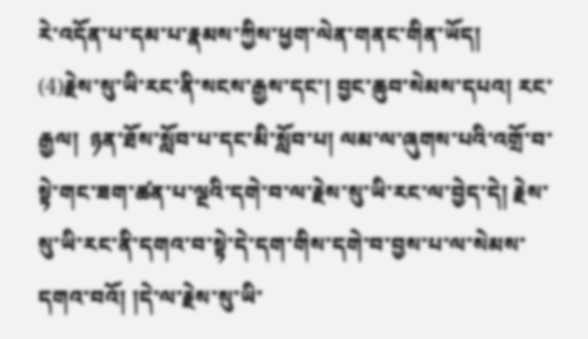རེ་འདོན་པ་དམ་པ་རྣམས་ཀྱིས་ཕྱག་ལེན་གནང་གིན་ཡོད།
(4)རྗེས་སུ་ཡི་རང་ནི་སངས་རྒྱས་དང་། བྱང་ཆུབ་སེམས་དཔའ། རང་རྒྱལ།  ཉན་ཐོས་སློབ་པ་དང་མི་སློབ་པ། ལམ་ལ་ཞུགས་པའི་འགྲོ་བ་སྟེ་གང་ཟག་ཚན་པ་ལྔའི་དགེ་བ་ལ་རྗེས་སུ་ཡི་རང་ལ་བྱེད་དེ། རྗེས་སུ་ཡི་རང་ནི་དགའ་བ་སྟེ་དེ་དག་གིས་དགེ་བ་བྱས་པ་ལ་སེམས་དགའ་བའོ། །དེ་ལ་རྗེས་སུ་ཡི་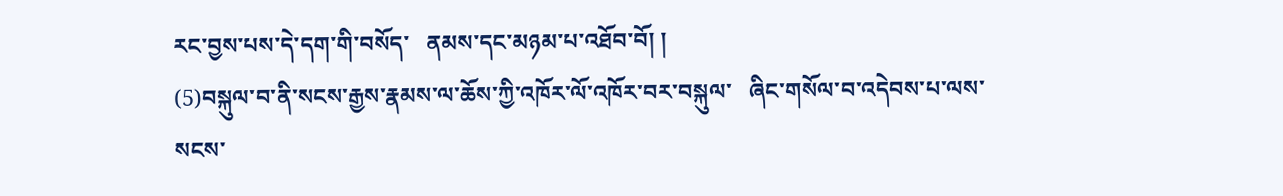རང་བྱས་པས་དེ་དག་གི་བསོད་   ནམས་དང་མཉམ་པ་འཐོབ་བོ། །
(5)བསྐུལ་བ་ནི་སངས་རྒྱས་རྣམས་ལ་ཆོས་ཀྱི་འཁོར་ལོ་འཁོར་བར་བསྐུལ་   ཞིང་གསོལ་བ་འདེབས་པ་ལས་སངས་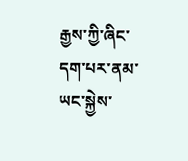རྒྱས་ཀྱི་ཞིང་དག་པར་ནམ་ཡང་སྐྱེས་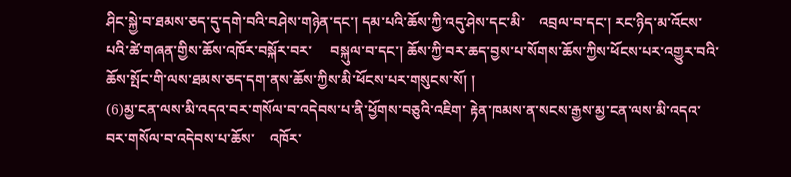ཤིང་སྐྱེ་བ་ཐམས་ཅད་དུ་དགེ་བའི་བཤེས་གཉེན་དང་། དམ་པའི་ཆོས་ཀྱི་འདུ་ཤེས་དང་མི་    འབྲལ་བ་དང་། རང་ཉིད་མ་འོངས་པའི་ཚེ་གཞན་གྱིས་ཆོས་འཁོར་བསྐོར་བར་     བསྐུལ་བ་དང་། ཆོས་ཀྱི་བར་ཆད་བྱས་པ་སོགས་ཆོས་ཀྱིས་ཕོངས་པར་འགྱུར་བའི་  ཆོས་སྤོང་གི་ལས་ཐམས་ཅད་དག་ནས་ཆོས་ཀྱིས་མི་ཕོངས་པར་གསུངས་སོ། །
(6)མྱ་ངན་ལས་མི་འདའ་བར་གསོལ་བ་འདེབས་པ་ནི་ཕྱོགས་བཅུའི་འཇིག་ རྟེན་ཁམས་ན་སངས་རྒྱས་མྱ་ངན་ལས་མི་འདའ་བར་གསོལ་བ་འདེབས་པ་ཆོས་    འཁོར་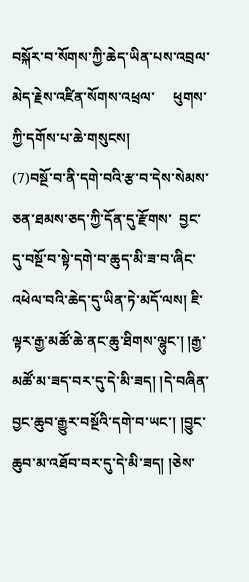བསྐོར་བ་སོགས་ཀྱི་ཆེད་ཡིན་པས་འབྲལ་མེད་རྗེས་འཛིན་སོགས་འཕྲལ་     ཕུགས་ཀྱི་དགོས་པ་ཆེ་གསུངས།
(7)བསྔོ་བ་ནི་དགེ་བའི་རྩ་བ་དེས་སེམས་ཅན་ཐམས་ཅད་ཀྱི་དོན་དུ་རྫོགས་  བྱང་དུ་བསྔོ་བ་སྟེ་དགེ་བ་ཆུད་མི་ཟ་བ་ཞིང་འཕེལ་བའི་ཆེད་དུ་ཡིན་ཏེ་མདོ་ལས། ཇི་ལྟར་རྒྱ་མཚོ་ཆེ་ནང་ཆུ་ཐིགས་ལྷུང་། །རྒྱ་མཚོ་མ་ཟད་བར་དུ་དེ་མི་ཟད། །དེ་བཞིན་   བྱང་ཆུབ་རྒྱུར་བསྔོའི་དགེ་བ་ཡང་། །བྱུང་ཆུབ་མ་འཐོབ་བར་དུ་དེ་མི་ཟད། །ཅེས་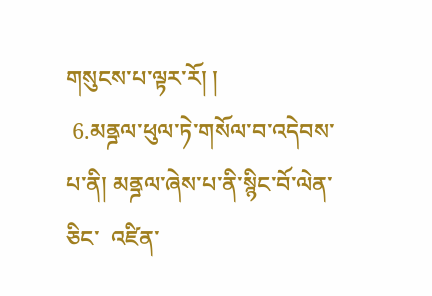གསུངས་པ་ལྟར་རོ། །
 6.མནྜལ་ཕུལ་ཏེ་གསོལ་བ་འདེབས་པ་ནི། མནྜལ་ཞེས་པ་ནི་སྙིང་བོ་ལེན་ཅིང་  འཛིན་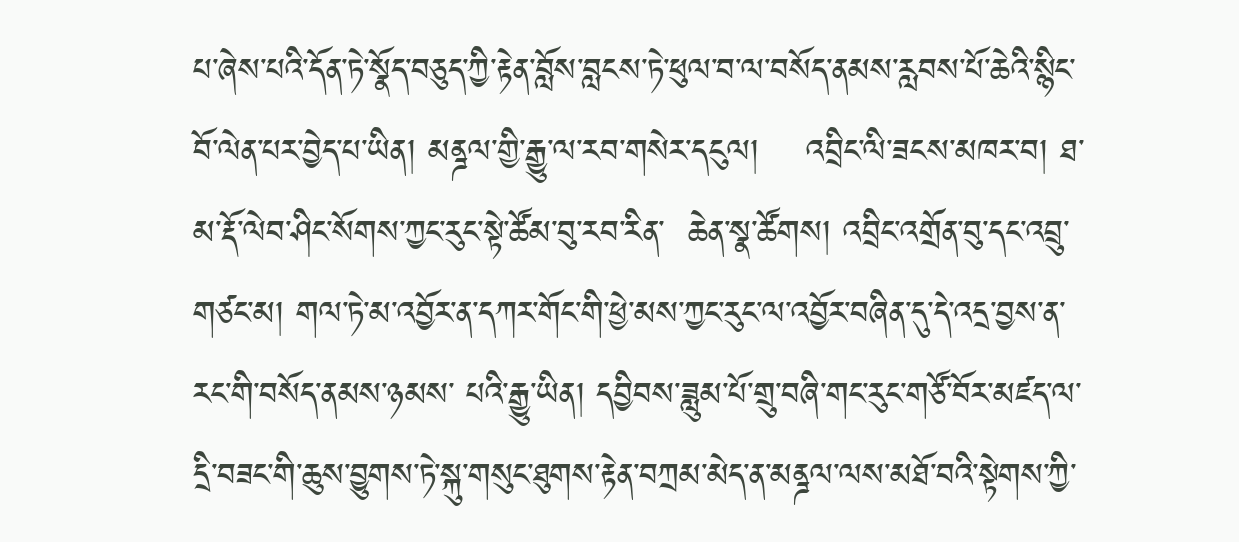པ་ཞེས་པའི་དོན་ཏེ་སྣོད་བཅུད་ཀྱི་རྟེན་བློས་བླངས་ཏེ་ཕུལ་བ་ལ་བསོད་ནམས་རླབས་པོ་ཆེའི་སྙིང་བོ་ལེན་པར་བྱེད་པ་ཡིན། མནྜལ་གྱི་རྒྱུ་ལ་རབ་གསེར་དངུལ།    འབྲིང་ལི་ཟངས་མཁར་བ། ཐ་མ་རྡོ་ལེབ་ཤིང་སོགས་ཀྱང་རུང་སྟེ་ཚོམ་བུ་རབ་རིན་  ཆེན་སྣ་ཚོགས། འབྲིང་འགྲོན་བུ་དང་འབྲུ་གཙང་མ། གལ་ཏེ་མ་འབྱོར་ན་དཀར་གོང་གི་ཕྱེ་མས་ཀྱང་རུང་ལ་འབྱོར་བཞིན་དུ་དེ་འདྲ་བྱས་ན་རང་གི་བསོད་ནམས་ཉམས་ པའི་རྒྱུ་ཡིན། དབྱིབས་ཟླུམ་པོ་གྲུ་བཞི་གང་རུང་གཙོ་བོར་མཛད་ལ་དྲི་བཟང་གི་ཆུས་བྱུགས་ཏེ་སྐུ་གསུང་ཐུགས་རྟེན་བཀྲམ་མེད་ན་མནྜལ་ལས་མཐོ་བའི་སྟེགས་ཀྱི་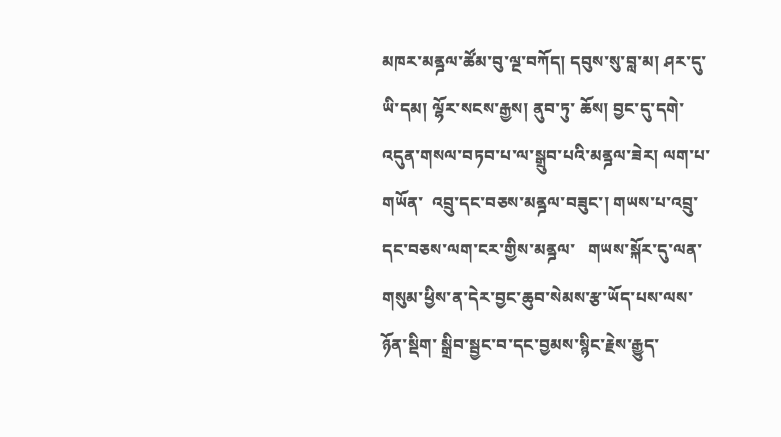མཁར་མནྜལ་ཚོམ་བུ་ལྔ་བཀོད། དབུས་སུ་བླ་མ། ཤར་དུ་ཡི་དམ། ལྷོར་སངས་རྒྱས། ནུབ་ཏུ་ ཆོས། བྱང་དུ་དགེ་འདུན་གསལ་བཏབ་པ་ལ་སྒྲུབ་པའི་མནྜལ་ཟེར། ལག་པ་གཡོན་  འབྲུ་དང་བཅས་མནྜལ་བཟུང་། གཡས་པ་འབྲུ་དང་བཅས་ལག་ངར་གྱིས་མནྜལ་   གཡས་སྐོར་དུ་ལན་གསུམ་ཕྱིས་ན་དེར་བྱང་ཆུབ་སེམས་རྩ་ཡོད་པས་ལས་ཉོན་སྡིག་ སྒྲིབ་སྦྱང་བ་དང་བྱམས་སྙིང་རྗེས་རྒྱུད་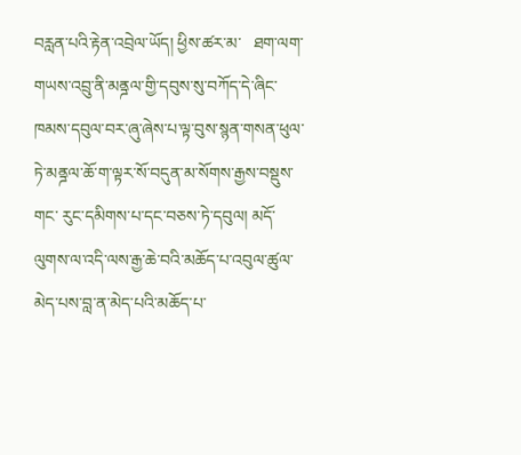བརླན་པའི་རྟེན་འབྲེལ་ཡོད། ཕྱིས་ཚར་མ་   ཐག་ལག་གཡས་འབྲུ་ནི་མནྜལ་གྱི་དབུས་སུ་བཀོད་དེ་ཞིང་ཁམས་དབུལ་བར་ཞུ་ཞེས་པ་ལྟ་བུས་སྙན་གསན་ཕུལ་ཏེ་མནྜལ་ཆོ་ག་ལྟར་སོ་བདུན་མ་སོགས་རྒྱས་བསྡུས་གང་ རུང་དམིགས་པ་དང་བཅས་ཏེ་དབུལ། མདོ་ལུགས་ལ་འདི་ལས་རྒྱ་ཆེ་བའི་མཆོད་པ་འབུལ་ཚུལ་མེད་པས་བླ་ན་མེད་པའི་མཆོད་པ་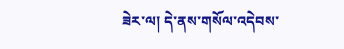ཟེར་ལ། དེ་ནས་གསོལ་འདེབས་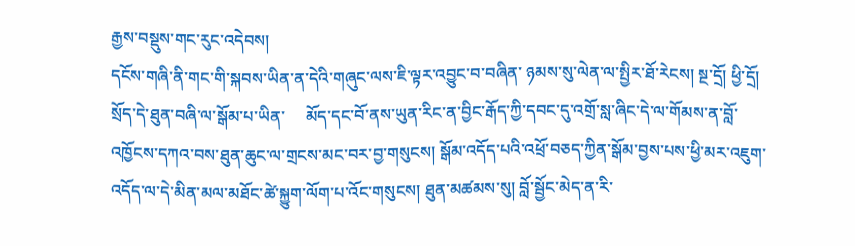རྒྱས་བསྡུས་གང་རུང་འདེབས།
དངོས་གཞི་ནི་གང་གི་སྐབས་ཡིན་ན་དེའི་གཞུང་ལས་ཇི་ལྟར་འབྱུང་བ་བཞིན་ ཉམས་སུ་ལེན་ལ་སྤྱིར་ཐོ་རེངས། སྔ་དྲོ། ཕྱི་དྲོ། སྲོད་དེ་ཐུན་བཞི་ལ་སྒོམ་པ་ཡིན་     མོད་དང་བོ་ནས་ཡུན་རིང་ན་བྱིང་རྒོད་ཀྱི་དབང་དུ་འགྲོ་སླ་ཞིང་དེ་ལ་གོམས་ན་བློ་  འཁྱོངས་དཀའ་བས་ཐུན་ཆུང་ལ་གྲངས་མང་བར་བྱ་གསུངས། སྒོམ་འདོད་པའི་འཕྲོ་བཅད་ཀྱིན་སྒོམ་བྱས་པས་ཕྱི་མར་འཇུག་འདོད་ལ་དེ་མིན་མལ་མཐོང་ཚེ་སྐྱུག་ལོག་པ་འོང་གསུངས། ཐུན་མཚམས་སུ། བློ་སྦྱོང་མེད་ན་རི་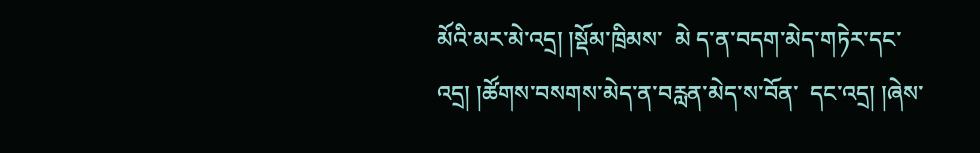མོའི་མར་མེ་འདྲ། །སྡོམ་ཁྲིམས་  མེ ད་ན་བདག་མེད་གཏེར་དང་འདྲ། །ཚོགས་བསགས་མེད་ན་བརླན་མེད་ས་བོན་  དང་འདྲ། །ཞེས་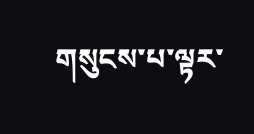གསུངས་པ་ལྟར་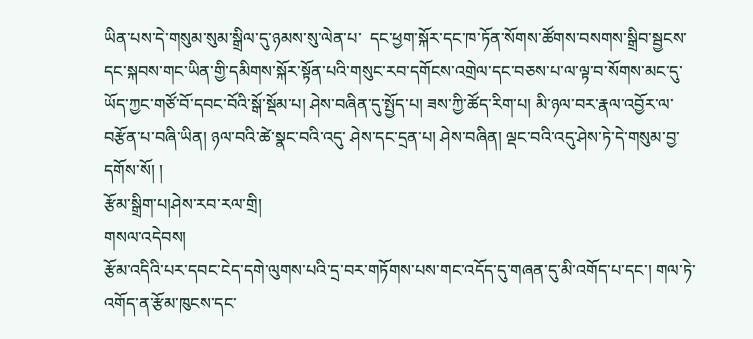ཡིན་པས་དེ་གསུམ་སུམ་སྒྲིལ་དུ་ཉམས་སུ་ལེན་པ་  དང་ཕྱག་སྐོར་དང་ཁ་ཏོན་སོགས་ཚོགས་བསགས་སྒྲིབ་སྦྱངས་དང་སྐབས་གང་ཡིན་གྱི་དམིགས་སྐོར་སྟོན་པའི་གསུང་རབ་དགོངས་འགྲེལ་དང་བཅས་པ་ལ་ལྟ་བ་སོགས་མང་དུ་ཡོད་ཀྱང་གཙོ་བོ་དབང་བོའི་སྒོ་སྡོམ་པ། ཤེས་བཞིན་དུ་སྤྱོད་པ། ཟས་ཀྱི་ཚོད་རིག་པ། མི་ཉལ་བར་རྣལ་འབྱོར་ལ་བརྩོན་པ་བཞི་ཡིན། ཉལ་བའི་ཚེ་སྣང་བའི་འདུ་ ཤེས་དང་དྲན་པ། ཤེས་བཞིན། ལྡང་བའི་འདུ་ཤེས་ཏེ་དེ་གསུམ་བྱ་དགོས་སོ། །
རྩོམ་སྒྲིག་པ།ཤེས་རབ་རལ་གྲི།
གསལ་འདེབས།
རྩོམ་འདིའི་པར་དབང་ངེད་དགེ་ལུགས་པའི་དྲ་བར་གཏོགས་པས་གང་འདོད་དུ་གཞན་དུ་མི་འགོད་པ་དང་། གལ་ཏེ་འགོད་ན་རྩོམ་ཁུངས་དང་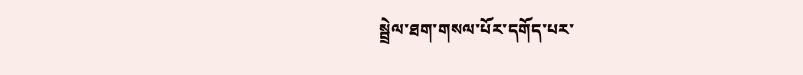སྦྲེལ་ཐག་གསལ་པོར་དགོད་པར་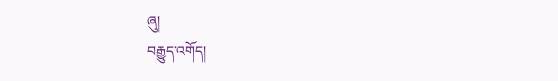ཞུ།
བརྒྱུད་འགོད།